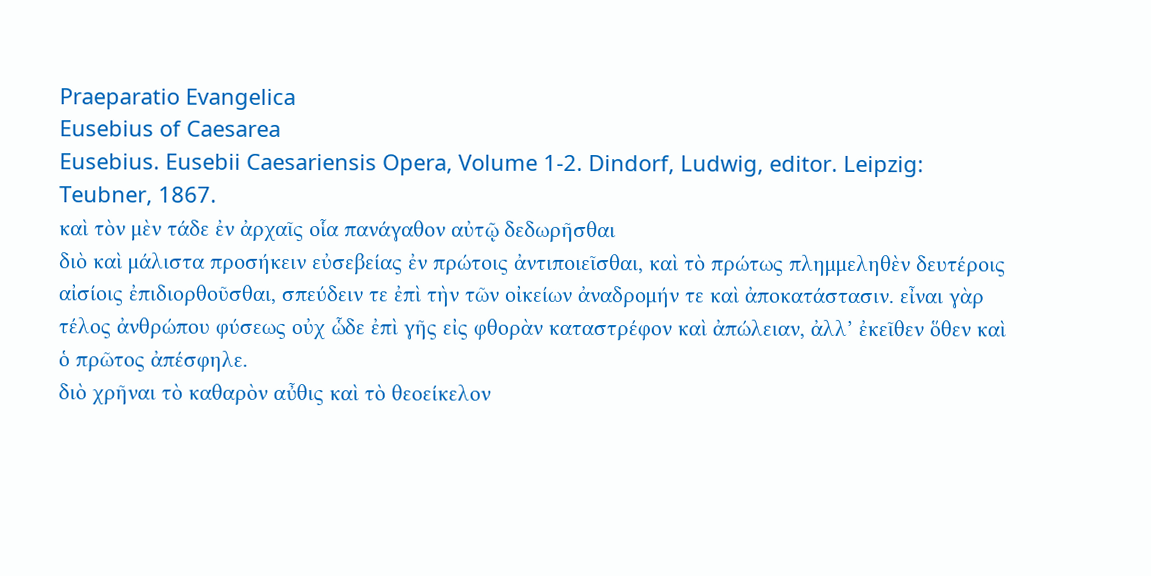Praeparatio Evangelica
Eusebius of Caesarea
Eusebius. Eusebii Caesariensis Opera, Volume 1-2. Dindorf, Ludwig, editor. Leipzig: Teubner, 1867.
καὶ τὸν μὲν τάδε ἐν ἀρχαῖς οἷα πανάγαθον αὐτῷ δεδωρῆσθαι
διὸ καὶ μάλιστα προσήκειν εὐσεβείας ἐν πρώτοις ἀντιποιεῖσθαι, καὶ τὸ πρώτως πλημμεληθὲν δευτέροις αἰσίοις ἐπιδιορθοῦσθαι, σπεύδειν τε ἐπὶ τὴν τῶν οἰκείων ἀναδρομήν τε καὶ ἀποκατάστασιν. εἶναι γὰρ τέλος ἀνθρώπου φύσεως οὐχ ὧδε ἐπὶ γῆς εἰς φθορὰν καταστρέφον καὶ ἀπώλειαν, ἀλλ’ ἐκεῖθεν ὅθεν καὶ ὁ πρῶτος ἀπέσφηλε.
διὸ χρῆναι τὸ καθαρὸν αὖθις καὶ τὸ θεοείκελον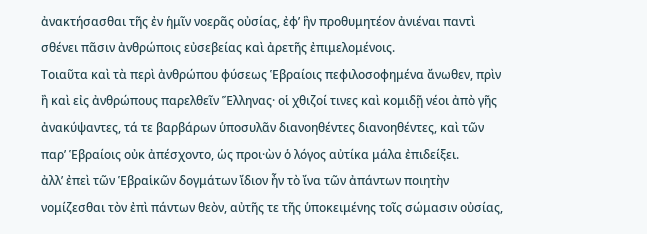ἀνακτήσασθαι τῆς ἐν ἡμῖν νοερᾶς οὐσίας, ἐφ’ ἣν προθυμητέον ἀνιέναι παντὶ σθένει πᾶσιν ἀνθρώποις εὐσεβείας καὶ ἀρετῆς ἐπιμελομένοις.
Τοιαῦτα καὶ τὰ περὶ ἀνθρώπου φύσεως Ἑβραίοις πεφιλοσοφημένα ἄνωθεν, πρὶν ἢ καὶ εἰς ἀνθρώπους παρελθεῖν Ἕλληνας· οἱ χθιζοί τινες καὶ κομιδῇ νέοι ἀπὸ γῆς ἀνακύψαντες, τά τε βαρβάρων ὑποσυλᾶν διανοηθέντες διανοηθέντες, καὶ τῶν παρ’ Ἑβραίοις οὐκ ἀπέσχοντο, ὡς προι·ὼν ὁ λόγος αὐτίκα μάλα ἐπιδείξει.
ἀλλ’ ἐπεὶ τῶν Ἑβραἱκῶν δογμάτων ἴδιον ἦν τὸ ἴνα τῶν ἀπάντων ποιητὴν νομίζεσθαι τὸν ἐπὶ πάντων θεὸν, αὐτῆς τε τῆς ὑποκειμένης τοῖς σώμασιν οὐσίας,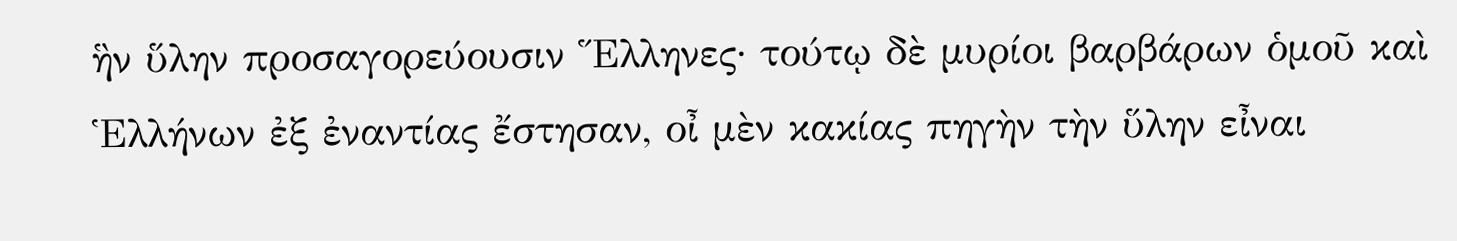ἣν ὕλην προσαγορεύουσιν Ἕλληνες· τούτῳ δὲ μυρίοι βαρβάρων ὁμοῦ καὶ Ἑλλήνων ἐξ ἐναντίας ἔστησαν, οἶ μὲν κακίας πηγὴν τὴν ὕλην εἶναι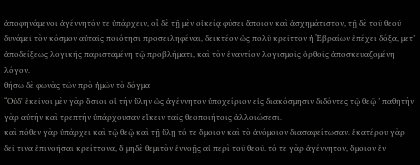ἀποφηνάμενοι ἀγέννητόν τε ὑπάρχειν, οἶ δὲ τῇ μὲν οἰκείᾳ φύσει ἄποιον καὶ ἀσχημάτιστον, τῇ δὲ τοῦ θεοῦ δυνάμει τὸν κόσμον αὐταῖς ποιότησι προσειληφέναι, δεικτέον ὡς πολὺ κρεῖττον ἡ Ἑβραίων ἐπέχει δόξα, μετ’ ἀποδείξεως λογικῆς παρισταμένη τῷ προβλήματι, καὶ τὸν ἐναντίον λογισμοῖς ὀρθοῖς ἀποσκευαζομένη λόγον.
θήσω δὲ φωνὰς τῶν πρὸ ἡμῶν τὸ δόγμα
“Οὐδ' ἐκεῖνοι μὲν γὰρ ὅσιοι οἱ τὴν ὕλην ὡς ἀγέννητον ὑποχείριον εἰς διακόσμησιν διδόντες τῷ θεῷ ’ παθητὴν γὰρ αὐτὴν καὶ τρεπτὴν ὑπάρχουσαν εἴκειν ταῖς θεοποιήτοις ἀλλοιώσεσι.
καὶ πόθεν γὰρ ὑπάρχει καὶ τῷ θεῷ καὶ τῇ ὕλῃ τό τε ὅμοιον καὶ τὸ ἀνόμοιον διασαφείτωσαν. ἑκατέρου γὰρ δεῖ τινα ἐπινοῆσαι κρείττονα, ὅ μηδὲ θεμιτὸν ἐννοῇς αἰ περὶ τοῦ θεοῦ. τό τε γὰρ ἀγέννητον, ὅμοιον ἐν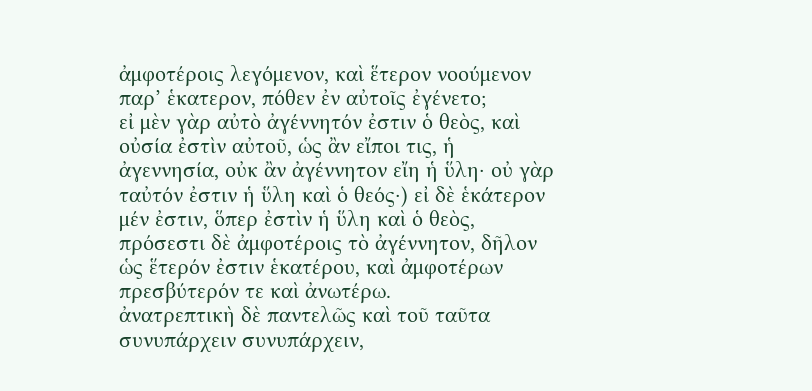ἀμφοτέροις λεγόμενον, καὶ ἕτερον νοούμενον παρ’ ἑκατερον, πόθεν ἐν αὐτοῖς ἐγένετο;
εἰ μὲν γὰρ αὐτὸ ἀγέννητόν ἐστιν ὁ θεὸς, καὶ οὐσία ἐστὶν αὐτοῦ, ὡς ἂν εἴποι τις, ἡ ἀγεννησία, οὐκ ἂν ἀγέννητον εἴη ἡ ὕλη· οὐ γὰρ ταὐτόν ἐστιν ἡ ὕλη καὶ ὁ θεός·) εἰ δὲ ἑκάτερον μέν ἐστιν, ὅπερ ἐστὶν ἡ ὕλη καὶ ὁ θεὸς, πρόσεστι δὲ ἀμφοτέροις τὸ ἀγέννητον, δῆλον ὡς ἕτερόν ἐστιν ἑκατέρου, καὶ ἀμφοτέρων πρεσβύτερόν τε καὶ ἀνωτέρω.
ἀνατρεπτικὴ δὲ παντελῶς καὶ τοῦ ταῦτα συνυπάρχειν συνυπάρχειν,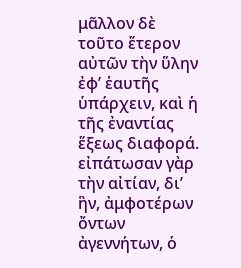μᾶλλον δὲ τοῦτο ἕτερον αὐτῶν τὴν ὕλην ἐφ’ ἑαυτῆς ὑπάρχειν, καὶ ἡ τῆς ἐναντίας ἕξεως διαφορά.
εἰπάτωσαν γὰρ τὴν αἰτίαν, δι’ ἣν, ἀμφοτέρων ὄντων ἀγεννήτων, ὁ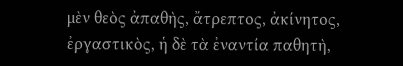μὲν θεὸς ἀπαθὴς, ἄτρεπτος, ἀκίνητος, ἐργαστικὸς, ἡ δὲ τὰ ἐναντία παθητὴ,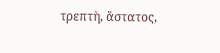τρεπτὴ, ἄστατος,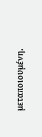μεταποιουμένη.